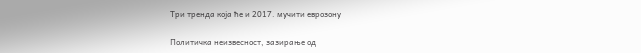Три тренда која ће и 2017. мучити eврозону

Политичка неизвесност, зазирање од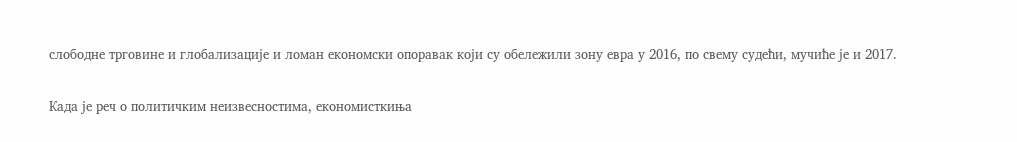слободне трговине и глобализације и ломан економски опоравак који су обележили зону евра у 2016, по свему судећи, мучиће је и 2017.

Када је реч о политичким неизвесностима, економисткиња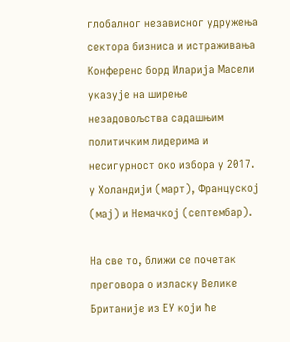глобалног независног удружења сектора бизниса и истраживања Конференс борд Иларија Масели указује на ширење незадовољства садашњим политичким лидерима и несигурност око избора у 2017. у Холандији (март), Француској (мај) и Немачкој (септембар).

На све то, ближи се почетак преговора о изласку Велике Британије из ЕУ који ће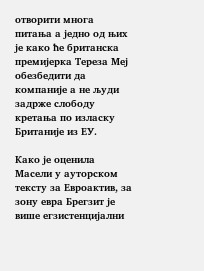отворити многа питања а једно од њих је како ће британска премијерка Тереза Меј обезбедити да компаније а не људи задрже слободу кретања по изласку Британије из ЕУ.

Како је оценила Масели у ауторском тексту за Евроактив, за зону евра Брегзит је више егзистенцијални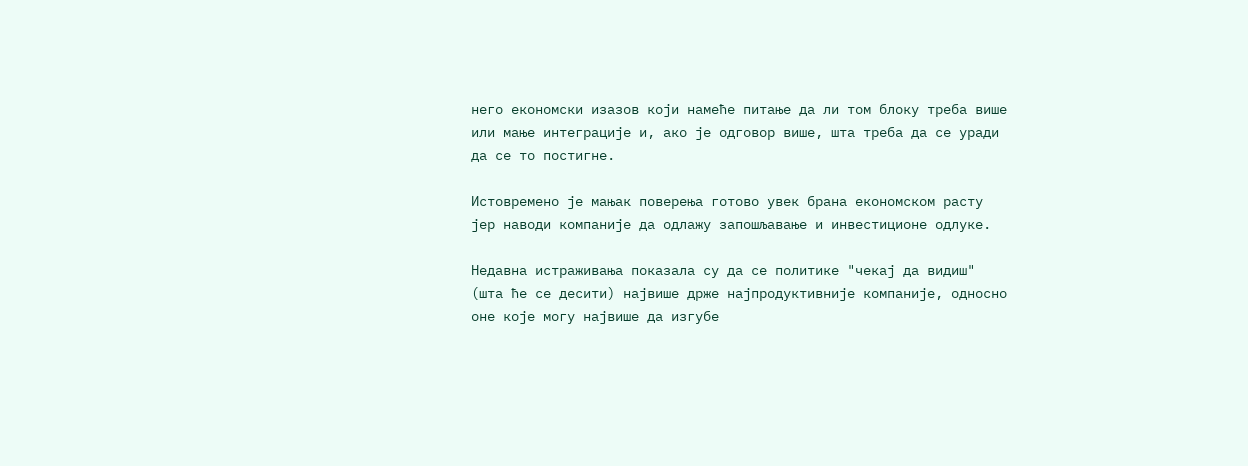него економски изазов који намеће питање да ли том блоку треба више или мање интеграције и, ако је одговор више, шта треба да се уради да се то постигне.

Истовремено је мањак поверења готово увек брана економском расту јер наводи компаније да одлажу запошљавање и инвестиционе одлуке.

Недавна истраживања показала су да се политике "чекај да видиш" (шта ће се десити) највише држе најпродуктивније компаније, односно оне које могу највише да изгубе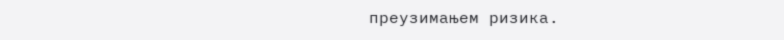преузимањем ризика.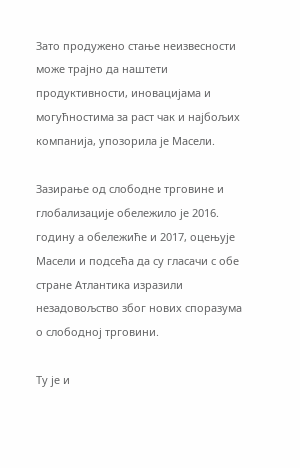Зато продужено стање неизвесности може трајно да наштети продуктивности, иновацијама и могућностима за раст чак и најбољих компанија, упозорила је Масели.

Зазирање од слободне трговине и глобализације обележило је 2016. годину а обележиће и 2017, оцењује Масели и подсећа да су гласачи с обе стране Атлантика изразили незадовољство због нових споразума о слободној трговини.

Ту је и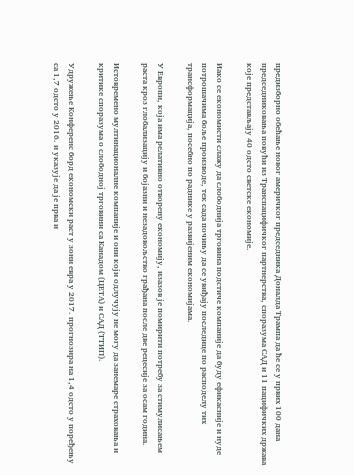предизборно обећање новог америчког председника Доналда Трампа да ће се у првих 100 дана председниковања повући из Транспацифичког партнерства, споразума САД и 11 пацифичких држава које представљају 40 одсто светске економије.

Иако се економисти слажу да слободнија трговина подстиче компаније да буду ефикасније и нуде потрошачима боље производе, тек сада почињу да се увиђају последице по расподелу тих трансформација, посебно по раднике у развијеним економијама.

У Европи, која има релативно отворену економију, изазов је помирити потребу за стимулисањем раста кроз глобализацију и бојазни и незадовољство грађана после две рецесије за осам година.

Истовремено мултинационалне компаније и они који одлучују не могу да занемаре страховања и критике споразума о слободној трговини са Канадом (ЦЕТА) и САД (ТТИП).

Удружење Конференс борд економски раст у зони евра у 2017. прогнозира на 1,4 одсто у поређењу са 1,7 одсто у 2016. и указује да је прва и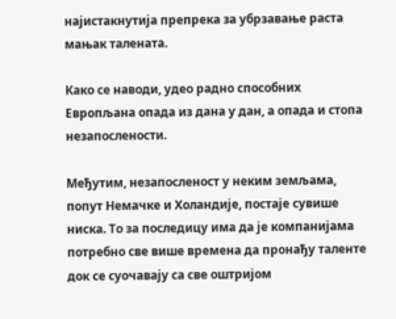најистакнутија препрека за убрзавање раста мањак талената.

Како се наводи, удео радно способних Европљана опада из дана у дан, а опада и стопа незапослености.

Међутим, незапосленост у неким земљама, попут Немачке и Холандије, постаје сувише ниска. То за последицу има да је компанијама потребно све више времена да пронађу таленте док се суочавају са све оштријом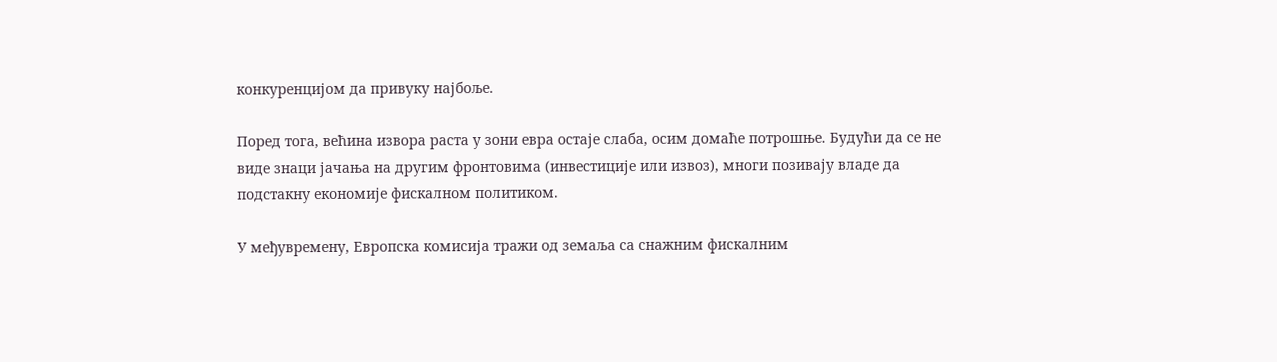конкуренцијом да привуку најбоље.

Поред тога, већина извора раста у зони евра остаје слаба, осим домаће потрошње. Будући да се не виде знаци јачања на другим фронтовима (инвестиције или извоз), многи позивају владе да подстакну економије фискалном политиком.

У међувремену, Европска комисија тражи од земаља са снажним фискалним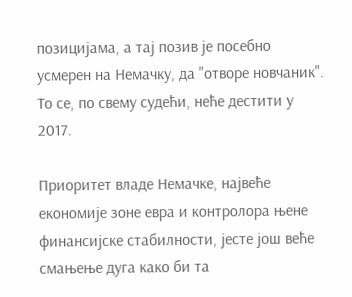позицијама, а тај позив је посебно усмерен на Немачку, да "отворе новчаник". То се, по свему судећи, неће дестити у 2017.

Приоритет владе Немачке, највеће економије зоне евра и контролора њене финансијске стабилности, јесте још веће смањење дуга како би та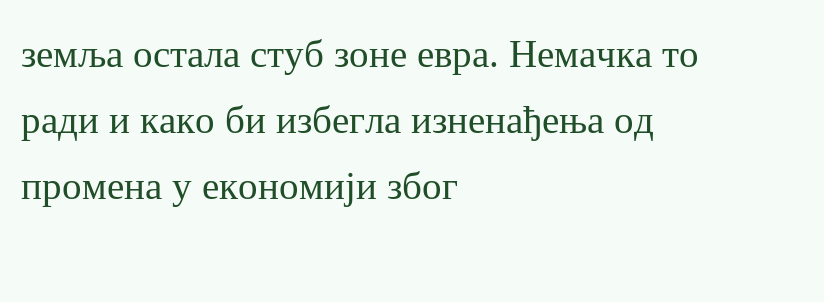земља остала стуб зоне евра. Немачка то ради и како би избегла изненађења од промена у економији због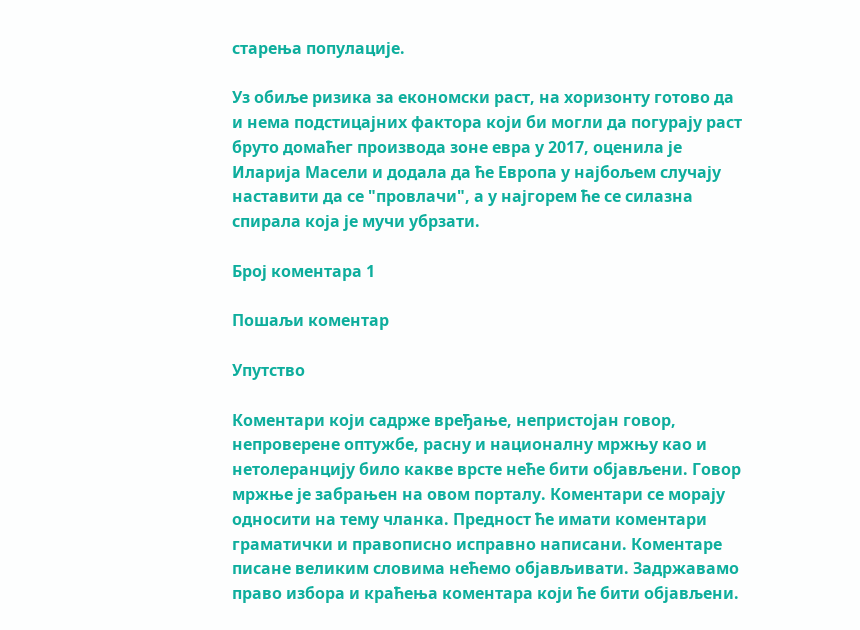старења популације.

Уз обиље ризика за економски раст, на хоризонту готово да и нема подстицајних фактора који би могли да погурају раст бруто домаћег производа зоне евра у 2017, оценила је Иларија Масели и додала да ће Европа у најбољем случају наставити да се "провлачи", а у најгорем ће се силазна спирала која је мучи убрзати.

Број коментара 1

Пошаљи коментар

Упутство

Коментари који садрже вређање, непристојан говор, непроверене оптужбе, расну и националну мржњу као и нетолеранцију било какве врсте неће бити објављени. Говор мржње је забрањен на овом порталу. Коментари се морају односити на тему чланка. Предност ће имати коментари граматички и правописно исправно написани. Коментаре писане великим словима нећемо објављивати. Задржавамо право избора и краћења коментара који ће бити објављени.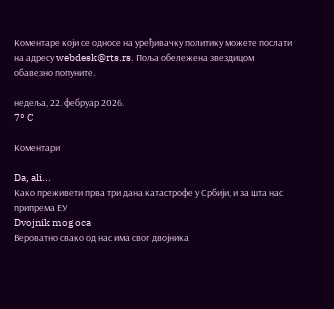Коментаре који се односе на уређивачку политику можете послати на адресу webdesk@rts.rs. Поља обележена звездицом обавезно попуните.

недеља, 22. фебруар 2026.
7° C

Коментари

Da, ali...
Како преживети прва три дана катастрофе у Србији, и за шта нас припрема ЕУ
Dvojnik mog oca
Вероватно свако од нас има свог двојника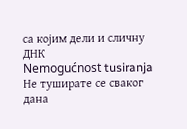са којим дели и сличну ДНК
Nemogućnost tusiranja
Не туширате се сваког дана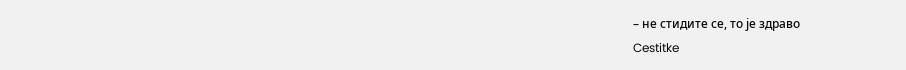– не стидите се, то је здраво
Cestitke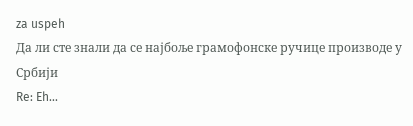za uspeh
Да ли сте знали да се најбоље грамофонске ручице производе у Србији
Re: Eh...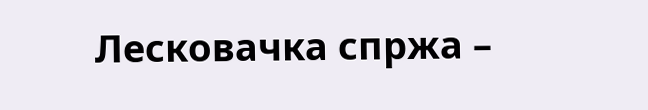Лесковачка спржа –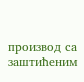производ са заштићеним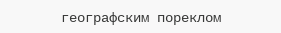географским пореклом